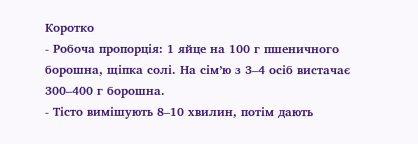Коротко
- Робоча пропорція: 1 яйце на 100 г пшеничного борошна, щіпка солі. На сім’ю з 3–4 осіб вистачає 300–400 г борошна.
- Тісто вимішують 8–10 хвилин, потім дають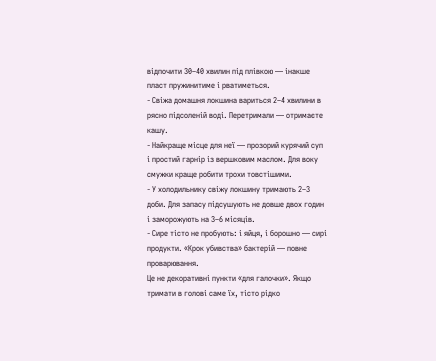відпочити 30–40 хвилин під плівкою — інакше пласт пружинитиме і рватиметься.
- Свіжа домашня локшина вариться 2–4 хвилини в рясно підсоленій воді. Перетримали — отримаєте кашу.
- Найкраще місце для неї — прозорий курячий суп і простий гарнір із вершковим маслом. Для воку смужки краще робити трохи товстішими.
- У холодильнику свіжу локшину тримають 2–3 доби. Для запасу підсушують не довше двох годин і заморожують на 3–6 місяців.
- Сире тісто не пробують: і яйця, і борошно — сирі продукти. «Крок убивства» бактерій — повне проварювання.
Це не декоративні пункти «для галочки». Якщо тримати в голові саме їх, тісто рідко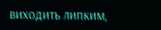виходить липким,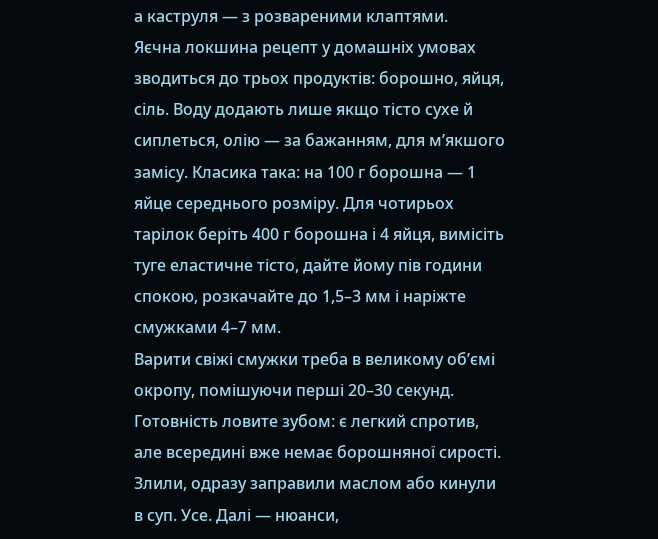а каструля — з розвареними клаптями.
Яєчна локшина рецепт у домашніх умовах зводиться до трьох продуктів: борошно, яйця, сіль. Воду додають лише якщо тісто сухе й сиплеться, олію — за бажанням, для м’якшого замісу. Класика така: на 100 г борошна — 1 яйце середнього розміру. Для чотирьох тарілок беріть 400 г борошна і 4 яйця, вимісіть туге еластичне тісто, дайте йому пів години спокою, розкачайте до 1,5–3 мм і наріжте смужками 4–7 мм.
Варити свіжі смужки треба в великому об’ємі окропу, помішуючи перші 20–30 секунд. Готовність ловите зубом: є легкий спротив, але всередині вже немає борошняної сирості. Злили, одразу заправили маслом або кинули в суп. Усе. Далі — нюанси,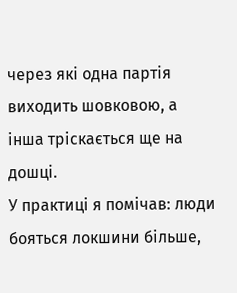через які одна партія виходить шовковою, а інша тріскається ще на дошці.
У практиці я помічав: люди бояться локшини більше,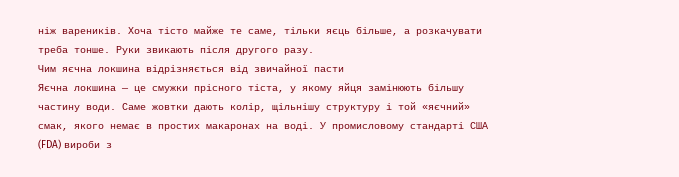ніж вареників. Хоча тісто майже те саме, тільки яєць більше, а розкачувати треба тонше. Руки звикають після другого разу.
Чим яєчна локшина відрізняється від звичайної пасти
Яєчна локшина — це смужки прісного тіста, у якому яйця замінюють більшу частину води. Саме жовтки дають колір, щільнішу структуру і той «яєчний» смак, якого немає в простих макаронах на воді. У промисловому стандарті США (FDA) вироби з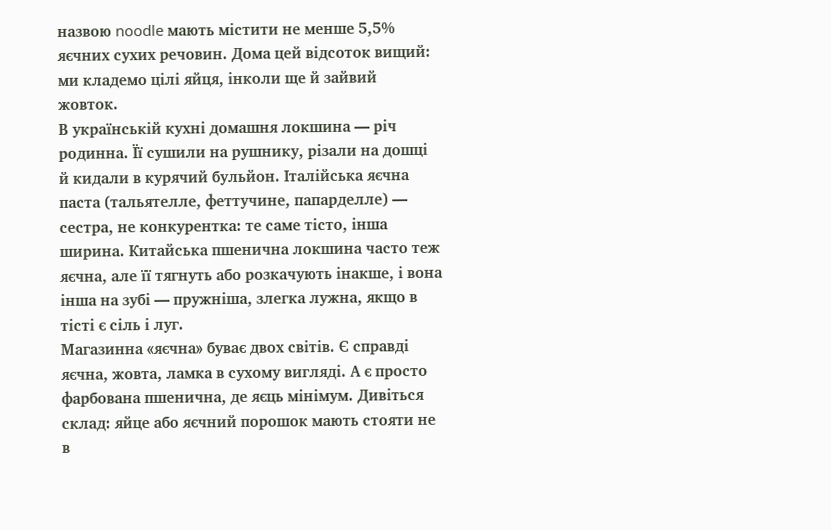назвою noodle мають містити не менше 5,5% яєчних сухих речовин. Дома цей відсоток вищий: ми кладемо цілі яйця, інколи ще й зайвий жовток.
В українській кухні домашня локшина — річ родинна. Її сушили на рушнику, різали на дошці й кидали в курячий бульйон. Італійська яєчна паста (тальятелле, феттучине, папарделле) — сестра, не конкурентка: те саме тісто, інша ширина. Китайська пшенична локшина часто теж яєчна, але її тягнуть або розкачують інакше, і вона інша на зубі — пружніша, злегка лужна, якщо в тісті є сіль і луг.
Магазинна «яєчна» буває двох світів. Є справді яєчна, жовта, ламка в сухому вигляді. А є просто фарбована пшенична, де яєць мінімум. Дивіться склад: яйце або яєчний порошок мають стояти не в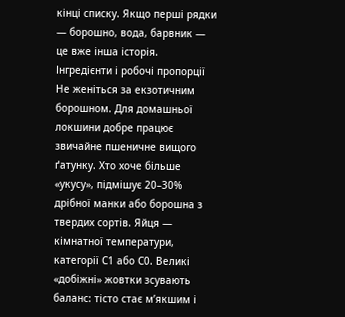кінці списку. Якщо перші рядки — борошно, вода, барвник — це вже інша історія.
Інгредієнти і робочі пропорції
Не женіться за екзотичним борошном. Для домашньої локшини добре працює звичайне пшеничне вищого ґатунку. Хто хоче більше «укусу», підмішує 20–30% дрібної манки або борошна з твердих сортів. Яйця — кімнатної температури, категорії С1 або С0. Великі «добіжні» жовтки зсувають баланс: тісто стає м’якшим і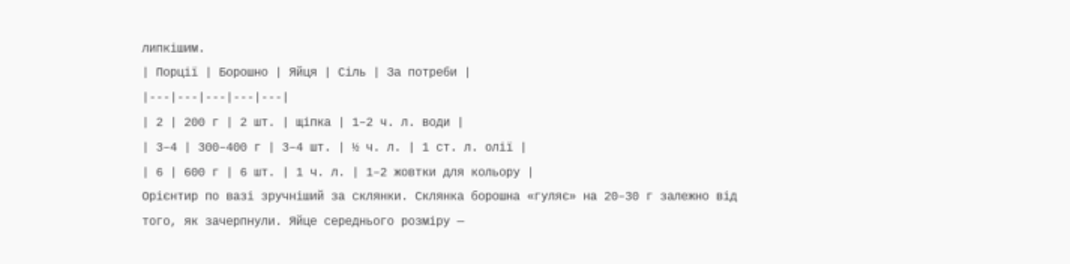липкішим.
| Порції | Борошно | Яйця | Сіль | За потреби |
|---|---|---|---|---|
| 2 | 200 г | 2 шт. | щіпка | 1–2 ч. л. води |
| 3–4 | 300–400 г | 3–4 шт. | ½ ч. л. | 1 ст. л. олії |
| 6 | 600 г | 6 шт. | 1 ч. л. | 1–2 жовтки для кольору |
Орієнтир по вазі зручніший за склянки. Склянка борошна «гуляє» на 20–30 г залежно від того, як зачерпнули. Яйце середнього розміру —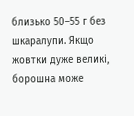близько 50–55 г без шкаралупи. Якщо жовтки дуже великі, борошна може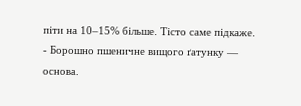піти на 10–15% більше. Тісто саме підкаже.
- Борошно пшеничне вищого ґатунку — основа.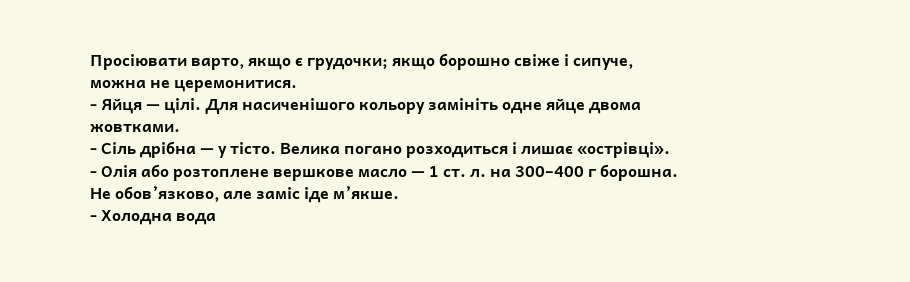Просіювати варто, якщо є грудочки; якщо борошно свіже і сипуче, можна не церемонитися.
- Яйця — цілі. Для насиченішого кольору замініть одне яйце двома жовтками.
- Сіль дрібна — у тісто. Велика погано розходиться і лишає «острівці».
- Олія або розтоплене вершкове масло — 1 ст. л. на 300–400 г борошна. Не обов’язково, але заміс іде м’якше.
- Холодна вода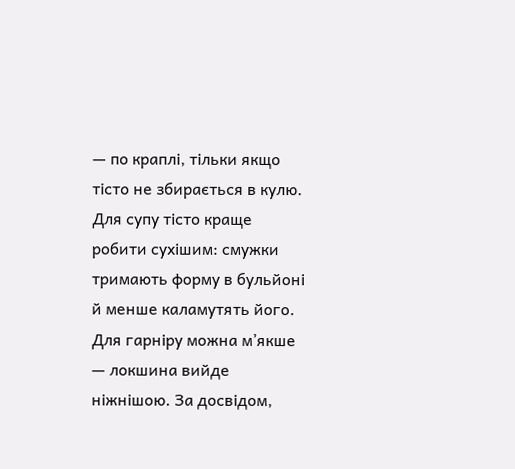— по краплі, тільки якщо тісто не збирається в кулю.
Для супу тісто краще робити сухішим: смужки тримають форму в бульйоні й менше каламутять його. Для гарніру можна м’якше — локшина вийде ніжнішою. За досвідом,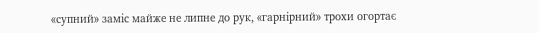«супний» заміс майже не липне до рук, «гарнірний» трохи огортає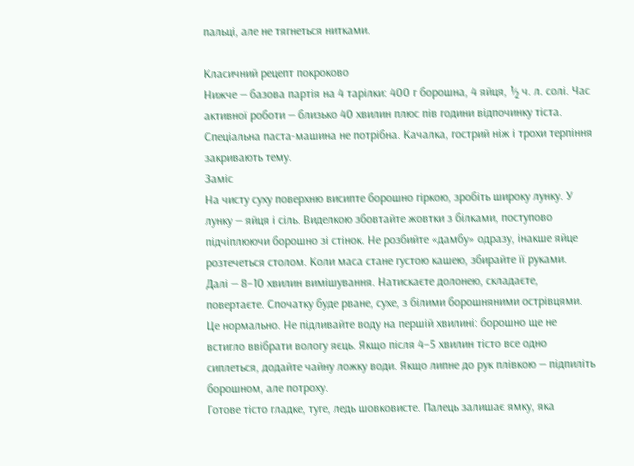пальці, але не тягнеться нитками.

Класичний рецепт покроково
Нижче — базова партія на 4 тарілки: 400 г борошна, 4 яйця, ½ ч. л. солі. Час активної роботи — близько 40 хвилин плюс пів години відпочинку тіста. Спеціальна паста-машина не потрібна. Качалка, гострий ніж і трохи терпіння закривають тему.
Заміс
На чисту суху поверхню висипте борошно гіркою, зробіть широку лунку. У лунку — яйця і сіль. Виделкою збовтайте жовтки з білками, поступово підчіплюючи борошно зі стінок. Не розбийте «дамбу» одразу, інакше яйце розтечеться столом. Коли маса стане густою кашею, збирайте її руками.
Далі — 8–10 хвилин вимішування. Натискаєте долонею, складаєте, повертаєте. Спочатку буде рване, сухе, з білими борошняними острівцями. Це нормально. Не підливайте воду на першій хвилині: борошно ще не встигло ввібрати вологу яєць. Якщо після 4–5 хвилин тісто все одно сиплеться, додайте чайну ложку води. Якщо липне до рук плівкою — підпиліть борошном, але потроху.
Готове тісто гладке, туге, ледь шовковисте. Палець залишає ямку, яка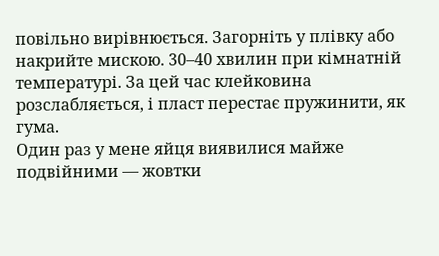повільно вирівнюється. Загорніть у плівку або накрийте мискою. 30–40 хвилин при кімнатній температурі. За цей час клейковина розслабляється, і пласт перестає пружинити, як гума.
Один раз у мене яйця виявилися майже подвійними — жовтки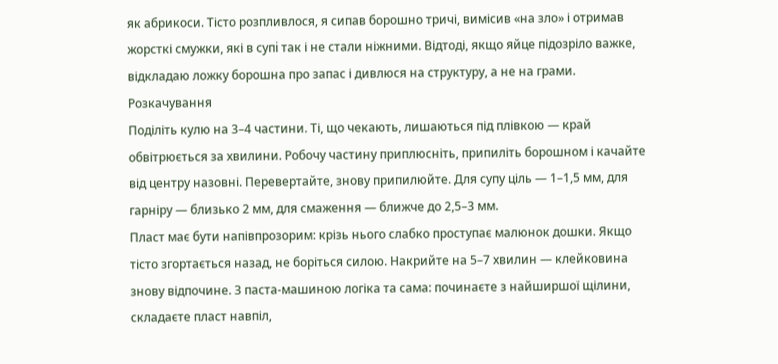як абрикоси. Тісто розпливлося, я сипав борошно тричі, вимісив «на зло» і отримав жорсткі смужки, які в супi так і не стали ніжними. Відтоді, якщо яйце підозріло важке, відкладаю ложку борошна про запас і дивлюся на структуру, а не на грами.
Розкачування
Поділіть кулю на 3–4 частини. Ті, що чекають, лишаються під плівкою — край обвітрюється за хвилини. Робочу частину приплюсніть, припиліть борошном і качайте від центру назовні. Перевертайте, знову припилюйте. Для супу ціль — 1–1,5 мм, для гарніру — близько 2 мм, для смаження — ближче до 2,5–3 мм.
Пласт має бути напівпрозорим: крізь нього слабко проступає малюнок дошки. Якщо тісто згортається назад, не боріться силою. Накрийте на 5–7 хвилин — клейковина знову відпочине. З паста-машиною логіка та сама: починаєте з найширшої щілини, складаєте пласт навпіл,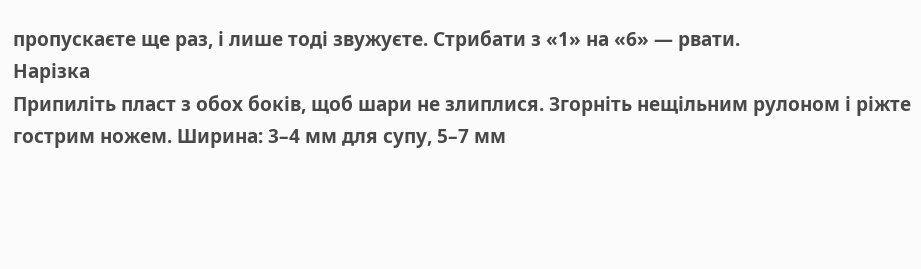пропускаєте ще раз, і лише тоді звужуєте. Стрибати з «1» на «6» — рвати.
Нарізка
Припиліть пласт з обох боків, щоб шари не злиплися. Згорніть нещільним рулоном і ріжте гострим ножем. Ширина: 3–4 мм для супу, 5–7 мм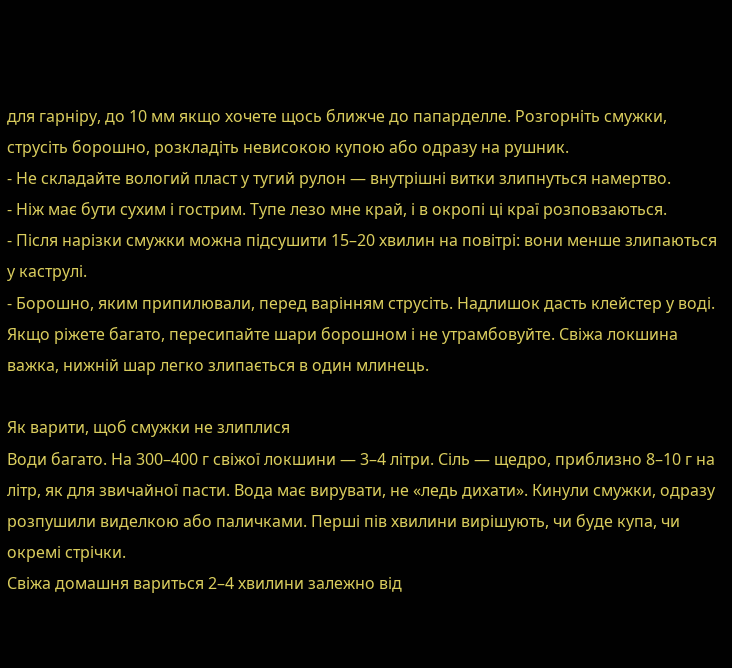для гарніру, до 10 мм якщо хочете щось ближче до папарделле. Розгорніть смужки, струсіть борошно, розкладіть невисокою купою або одразу на рушник.
- Не складайте вологий пласт у тугий рулон — внутрішні витки злипнуться намертво.
- Ніж має бути сухим і гострим. Тупе лезо мне край, і в окропі ці краї розповзаються.
- Після нарізки смужки можна підсушити 15–20 хвилин на повітрі: вони менше злипаються у каструлі.
- Борошно, яким припилювали, перед варінням струсіть. Надлишок дасть клейстер у воді.
Якщо ріжете багато, пересипайте шари борошном і не утрамбовуйте. Свіжа локшина важка, нижній шар легко злипається в один млинець.

Як варити, щоб смужки не злиплися
Води багато. На 300–400 г свіжої локшини — 3–4 літри. Сіль — щедро, приблизно 8–10 г на літр, як для звичайної пасти. Вода має вирувати, не «ледь дихати». Кинули смужки, одразу розпушили виделкою або паличками. Перші пів хвилини вирішують, чи буде купа, чи окремі стрічки.
Свіжа домашня вариться 2–4 хвилини залежно від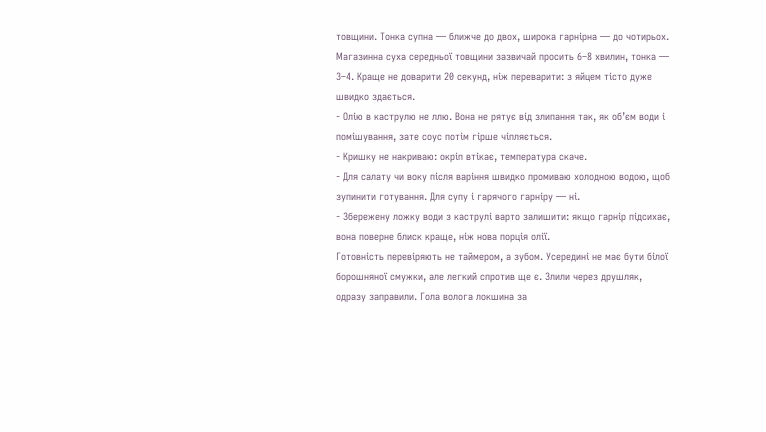товщини. Тонка супна — ближче до двох, широка гарнірна — до чотирьох. Магазинна суха середньої товщини зазвичай просить 6–8 хвилин, тонка — 3–4. Краще не доварити 20 секунд, ніж переварити: з яйцем тісто дуже швидко здається.
- Олію в каструлю не ллю. Вона не рятує від злипання так, як об’єм води і помішування, зате соус потім гірше чіпляється.
- Кришку не накриваю: окріп втікає, температура скаче.
- Для салату чи воку після варіння швидко промиваю холодною водою, щоб зупинити готування. Для супу і гарячого гарніру — ні.
- Збережену ложку води з каструлі варто залишити: якщо гарнір підсихає, вона поверне блиск краще, ніж нова порція олії.
Готовність перевіряють не таймером, а зубом. Усередині не має бути білої борошняної смужки, але легкий спротив ще є. Злили через друшляк, одразу заправили. Гола волога локшина за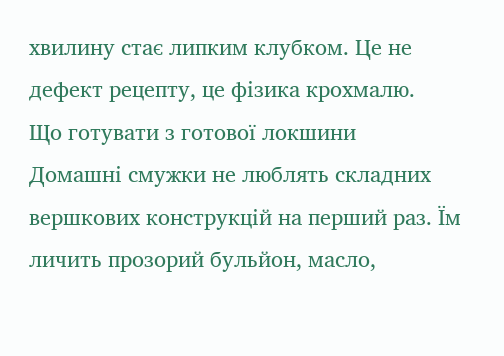хвилину стає липким клубком. Це не дефект рецепту, це фізика крохмалю.
Що готувати з готової локшини
Домашні смужки не люблять складних вершкових конструкцій на перший раз. Їм личить прозорий бульйон, масло,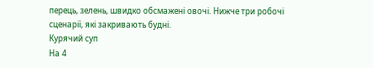перець, зелень, швидко обсмажені овочі. Нижче три робочі сценарії, які закривають будні.
Курячий суп
На 4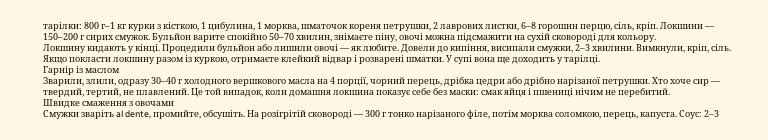тарілки: 800 г–1 кг курки з кісткою, 1 цибулина, 1 морква, шматочок кореня петрушки, 2 лаврових листки, 6–8 горошин перцю, сіль, кріп. Локшини — 150–200 г сирих смужок. Бульйон варите спокійно 50–70 хвилин, знімаєте піну, овочі можна підсмажити на сухій сковороді для кольору.
Локшину кидають у кінці. Процедили бульйон або лишили овочі — як любите. Довели до кипіння, висипали смужки, 2–3 хвилини. Вимкнули, кріп, сіль. Якщо покласти локшину разом із куркою, отримаєте клейкий відвар і розварені шматки. У супі вона ще доходить у тарілці.
Гарнір із маслом
Зварили, злили, одразу 30–40 г холодного вершкового масла на 4 порції, чорний перець, дрібка цедри або дрібно нарізаної петрушки. Хто хоче сир — твердий, тертий, не плавлений. Це той випадок, коли домашня локшина показує себе без маски: смак яйця і пшениці нічим не перебитий.
Швидке смаження з овочами
Смужки зваріть al dente, промийте, обсушіть. На розігрітій сковороді — 300 г тонко нарізаного філе, потім морква соломкою, перець, капуста. Соус: 2–3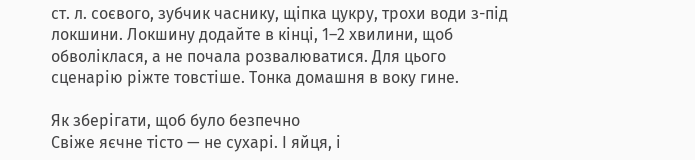ст. л. соєвого, зубчик часнику, щіпка цукру, трохи води з-під локшини. Локшину додайте в кінці, 1–2 хвилини, щоб обволіклася, а не почала розвалюватися. Для цього сценарію ріжте товстіше. Тонка домашня в воку гине.

Як зберігати, щоб було безпечно
Свіже яєчне тісто — не сухарі. І яйця, і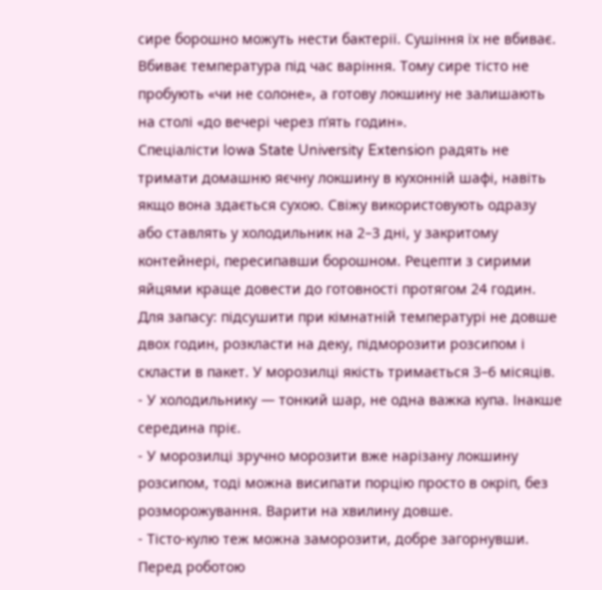сире борошно можуть нести бактерії. Сушіння їх не вбиває. Вбиває температура під час варіння. Тому сире тісто не пробують «чи не солоне», а готову локшину не залишають на столі «до вечері через п’ять годин».
Спеціалісти Iowa State University Extension радять не тримати домашню яєчну локшину в кухонній шафі, навіть якщо вона здається сухою. Свіжу використовують одразу або ставлять у холодильник на 2–3 дні, у закритому контейнері, пересипавши борошном. Рецепти з сирими яйцями краще довести до готовності протягом 24 годин. Для запасу: підсушити при кімнатній температурі не довше двох годин, розкласти на деку, підморозити розсипом і скласти в пакет. У морозилці якість тримається 3–6 місяців.
- У холодильнику — тонкий шар, не одна важка купа. Інакше середина пріє.
- У морозилці зручно морозити вже нарізану локшину розсипом, тоді можна висипати порцію просто в окріп, без розморожування. Варити на хвилину довше.
- Тісто-кулю теж можна заморозити, добре загорнувши. Перед роботою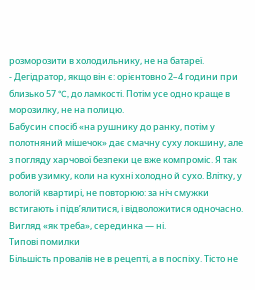розморозити в холодильнику, не на батареї.
- Дегідратор, якщо він є: орієнтовно 2–4 години при близько 57 °C, до ламкості. Потім усе одно краще в морозилку, не на полицю.
Бабусин спосіб «на рушнику до ранку, потім у полотняний мішечок» дає смачну суху локшину, але з погляду харчової безпеки це вже компроміс. Я так робив узимку, коли на кухні холодно й сухо. Влітку, у вологій квартирі, не повторюю: за ніч смужки встигають і підв’ялитися, і відволожитися одночасно. Вигляд «як треба», серединка — ні.
Типові помилки
Більшість провалів не в рецепті, а в поспіху. Тісто не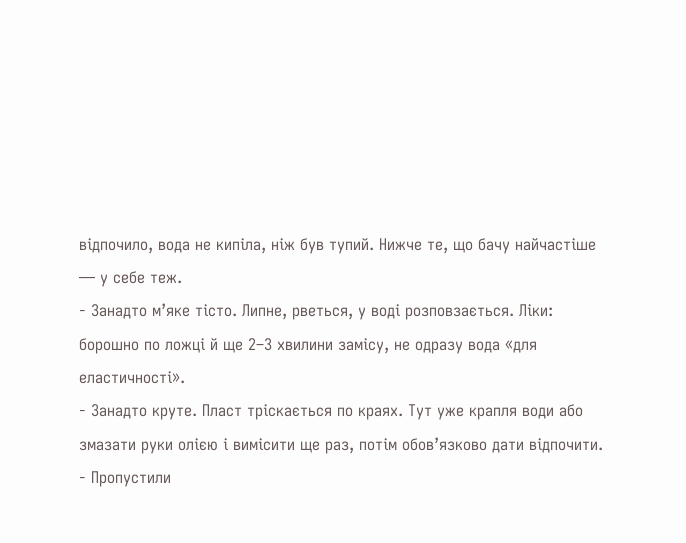відпочило, вода не кипіла, ніж був тупий. Нижче те, що бачу найчастіше — у себе теж.
- Занадто м’яке тісто. Липне, рветься, у воді розповзається. Ліки: борошно по ложці й ще 2–3 хвилини замісу, не одразу вода «для еластичності».
- Занадто круте. Пласт тріскається по краях. Тут уже крапля води або змазати руки олією і вимісити ще раз, потім обов’язково дати відпочити.
- Пропустили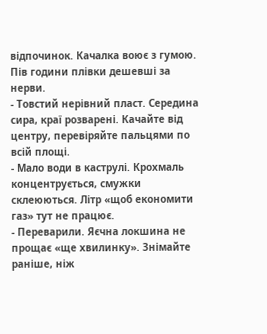відпочинок. Качалка воює з гумою. Пів години плівки дешевші за нерви.
- Товстий нерівний пласт. Середина сира, краї розварені. Качайте від центру, перевіряйте пальцями по всій площі.
- Мало води в каструлі. Крохмаль концентрується, смужки склеюються. Літр «щоб економити газ» тут не працює.
- Переварили. Яєчна локшина не прощає «ще хвилинку». Знімайте раніше, ніж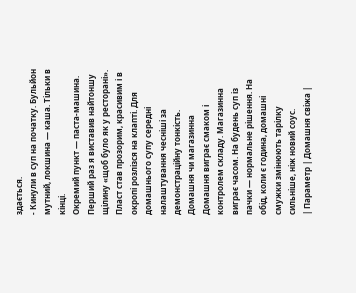здається.
- Кинули в суп на початку. Бульйон мутний, локшина — каша. Тільки в кінці.
Окремий пункт — паста-машина. Перший раз я виставив найтоншу щілину «щоб було як у ресторані». Пласт став прозорим, красивим і в окропі розлізся на клапті. Для домашнього супу середні налаштування чесніші за демонстраційну тонкість.
Домашня чи магазинна
Домашня виграє смаком і контролем складу. Магазинна виграє часом. На будень суп із пачки — нормальне рішення. На обід, коли є година, домашні смужки змінюють тарілку сильніше, ніж новий соус.
| Параметр | Домашня свіжа |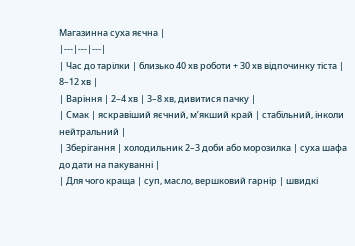Магазинна суха яєчна |
|---|---|---|
| Час до тарілки | близько 40 хв роботи + 30 хв відпочинку тіста | 8–12 хв |
| Варіння | 2–4 хв | 3–8 хв, дивитися пачку |
| Смак | яскравіший яєчний, м’якший край | стабільний, інколи нейтральний |
| Зберігання | холодильник 2–3 доби або морозилка | суха шафа до дати на пакуванні |
| Для чого краща | суп, масло, вершковий гарнір | швидкі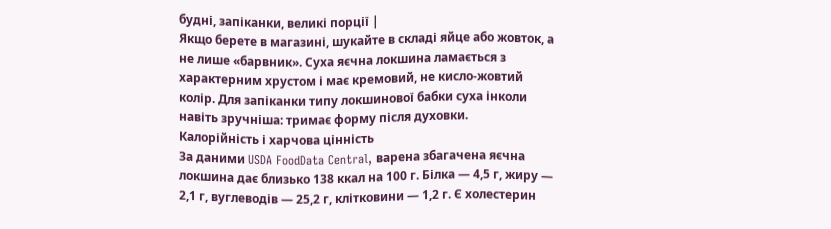будні, запіканки, великі порції |
Якщо берете в магазині, шукайте в складі яйце або жовток, а не лише «барвник». Суха яєчна локшина ламається з характерним хрустом і має кремовий, не кисло-жовтий колір. Для запіканки типу локшинової бабки суха інколи навіть зручніша: тримає форму після духовки.
Калорійність і харчова цінність
За даними USDA FoodData Central, варена збагачена яєчна локшина дає близько 138 ккал на 100 г. Білка — 4,5 г, жиру — 2,1 г, вуглеводів — 25,2 г, клітковини — 1,2 г. Є холестерин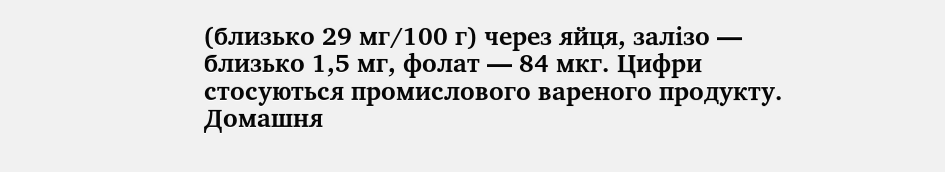(близько 29 мг/100 г) через яйця, залізо — близько 1,5 мг, фолат — 84 мкг. Цифри стосуються промислового вареного продукту. Домашня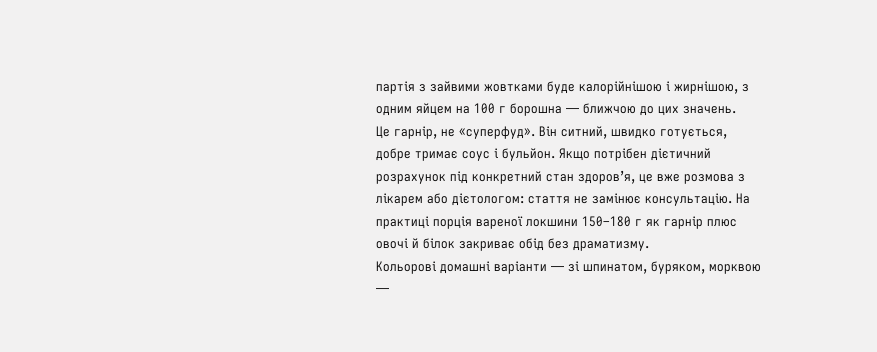партія з зайвими жовтками буде калорійнішою і жирнішою, з одним яйцем на 100 г борошна — ближчою до цих значень.
Це гарнір, не «суперфуд». Він ситний, швидко готується, добре тримає соус і бульйон. Якщо потрібен дієтичний розрахунок під конкретний стан здоров’я, це вже розмова з лікарем або дієтологом: стаття не замінює консультацію. На практиці порція вареної локшини 150–180 г як гарнір плюс овочі й білок закриває обід без драматизму.
Кольорові домашні варіанти — зі шпинатом, буряком, морквою —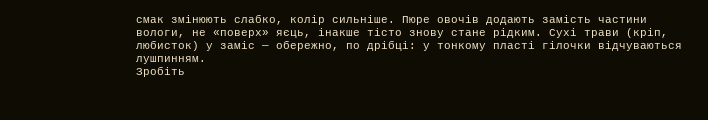смак змінюють слабко, колір сильніше. Пюре овочів додають замість частини вологи, не «поверх» яєць, інакше тісто знову стане рідким. Сухі трави (кріп, любисток) у заміс — обережно, по дрібці: у тонкому пласті гілочки відчуваються лушпинням.
Зробіть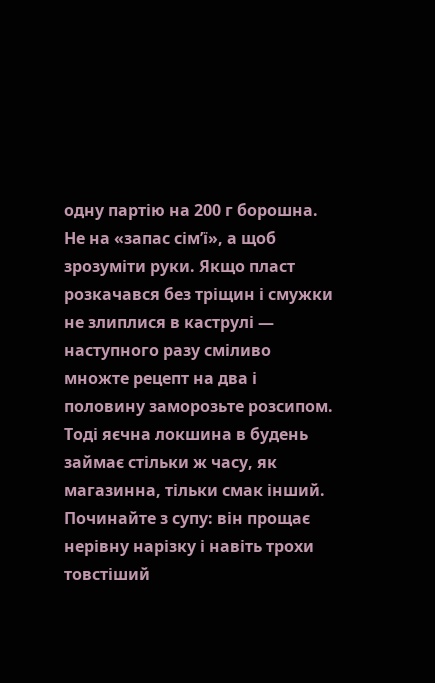одну партію на 200 г борошна. Не на «запас сім’ї», а щоб зрозуміти руки. Якщо пласт розкачався без тріщин і смужки не злиплися в каструлі — наступного разу сміливо множте рецепт на два і половину заморозьте розсипом. Тоді яєчна локшина в будень займає стільки ж часу, як магазинна, тільки смак інший. Починайте з супу: він прощає нерівну нарізку і навіть трохи товстіший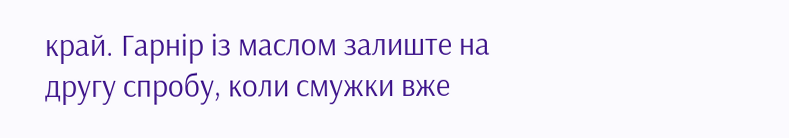край. Гарнір із маслом залиште на другу спробу, коли смужки вже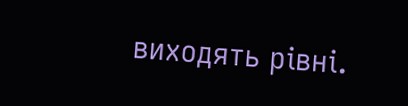виходять рівні.